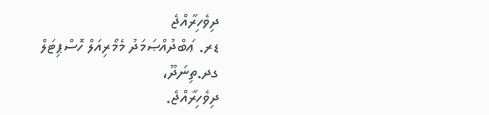ދިވެހިރާއްޖެ
ޑރ. ޢަބްދުއްޞަމަދު މެމޯރިއަލް ހޮސްޕިޓަލް
ގދ.ތިނަދޫ،
ދިވެހިރާއްޖެ.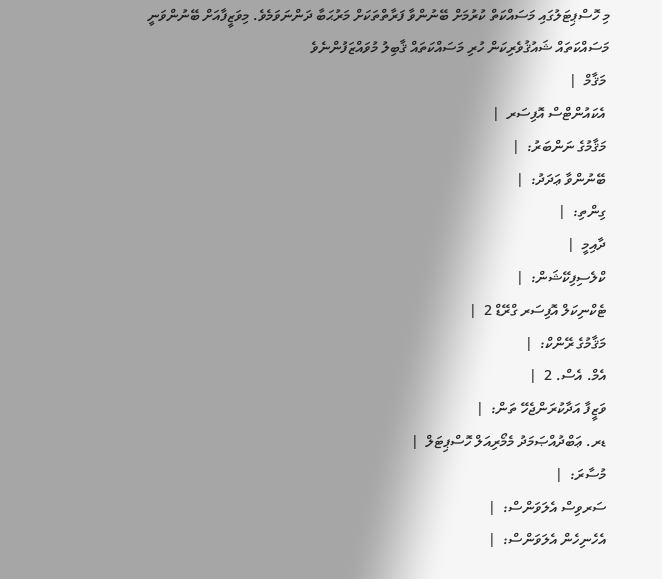މި ހޮސްޕިޓަލުގައި މަސައްކަތް ކުރުމަށް ބޭނުންވާ ފަރާތްތަކަށް މަރުޙަބާ ދަންނަވަމެވެ. މިވަޒީފާއަށް ބޭނުންވަނީ މަސައްކަތައް ޝައުޤުވެރިކަން ހުރި މަސައްކަތައް ޤާބިލު މުވައްޒަފުންނެވެ
 މަޤާމް  |
 އެކައުންޓްސް އޮފިސަރ  |
 މަޤާމުގެ ނަންބަރު:  |
 ބޭނުންވާ ޢަދަދު:  |
 ގިންތި:  |
 ދާއިމީ  |
 ކްލެސިފިކޭޝަން:  |
 ޓެކްނިކަލް އޮފިސަރ ގްރޭޑް 2  |
 މަޤާމުގެ ރޭންކް:  |
 އެމް. އެސް. 2  |
 ވަޒީފާ އަދާކުރަންޖެހޭ ތަން:  |
 ޑރ. ޢަބްދުއްޞަމަދު މެމޯރިއަލް ހޮސްޕިޓަލް  |
 މުސާރަ:  |
 ސަރވިސް އެލަވަންސް:  |
 އެހެނިހެން އެލަވަންސް:  |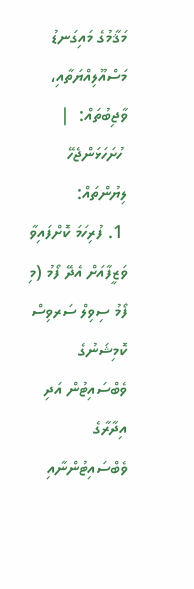މަޤާމުގެ މައިގަނޑު މަސްއޫލިއްޔަތާއި، ވާޖިބުތައް:  |
 ހުށަހަޅަންޖެހޭ ލިޔުންތައް:
 1. ފުރިހަމަ ކޮށްފައިވާ ވަޒީފާއަށް އެދޭ ފޯމު (މި ފޯމު ސިވިލް ސަރވިސް ކޮމިޝަނުގެ ވެބްސައިޓުން އަދި އިދާރާގެ ވެބްސައިޓުންނާއި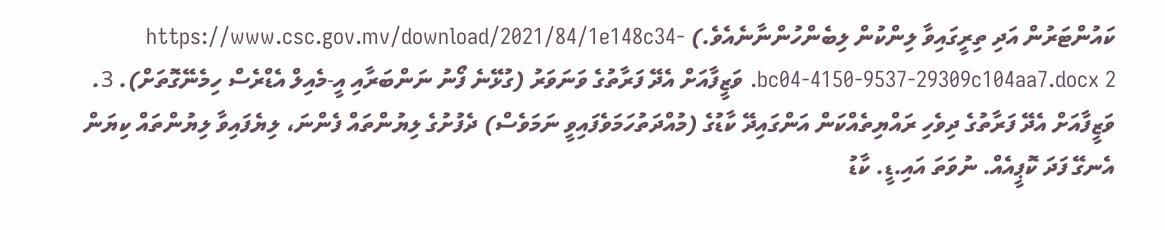ކައުންޓަރުން އަދި ތިރީގައިވާ ލިންކުން ލިބެންހުންނާނެއެވެ.) https://www.csc.gov.mv/download/2021/84/1e148c34-bc04-4150-9537-29309c104aa7.docx 2. ވަޒީފާއަށް އެދޭ ފަރާތުގެ ވަނަވަރު (ގުޅޭނެ ފޯނު ނަންބަރާއި އީ-މެއިލް އެޑްރެސް ހިމެނޭގޮތަށް). 3. ވަޒީފާއަށް އެދޭ ފަރާތުގެ ދިވެހި ރައްޔިތެއްކަން އަންގައިދޭ ކާޑުގެ (މުއްދަތުހަމަވެފައިވީ ނަމަވެސް) ދެފުށުގެ ލިޔުންތައް ފެންނަ، ލިޔެފައިވާ ލިޔުންތައް ކިޔަން އެނގޭ ފަދަ ކޮޕީއެއް. ނުވަތަ އައި.ޑީ. ކާޑު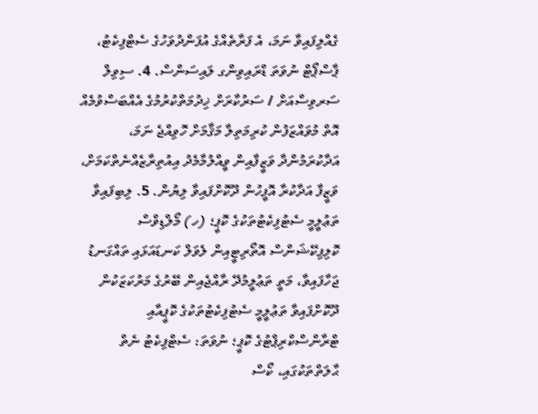ގެއްލިފައިވާ ނަމަ، އެ ފަރާތެއްގެ އުފަންދުވަހުގެ ސެޓްފިކެޓު، ޕާސްޕޯޓް ނުވަތަ ޑްރައިވިންގ ލައިސަންސް. 4. ސިވިލް ސަރވިސްއަށް / ސަރުކާރަށް ޚިދުމަތްކުރުމުގެ އެއްބަސްވުމެއް އޮތް މުވައްޒަފުން ކުރިމަތިލާ މަޤާމަށް ހޮވިއްޖެ ނަމަ، އަދާކުރަމުންދާ ވަޒީފާއިން ވީއްލުމާމެދު އިއުތިރާޒެއްނެތްކަމަށް، ވަޒީފާ އަދާކުރާ އޮފީހުން ދޫކޮށްފައިވާ ލިޔުން. 5. ލިބިފައިވާ ތަޢުލީމީ ސެޓުފިކެޓުތަކުގެ ކޮޕީ؛ (ހ) މޯލްޑިވްސް ކޮލިފިކޭޝަންސް އޮތޯރިޓީއިން ލެވަލް ކަނޑައަޅައި ތައްގަނޑު ޖަހާފައިވާ، މަތީ ތަޢުލީމުދޭ ރާއްޖެއިން ބޭރުގެ މަރުކަޒަކުން ދޫކޮށްފައިވާ ތަޢުލީމީ ސެޓުފިކެޓުތަކުގެ ކޮޕީއާއި ޓްރާންސްކްރިޕްޓުގެ ކޮޕީ؛ ނުވަތަ: ސެޓްފިކެޓު ނެތް ޙާލަތްތަކުގައި، ކޯސް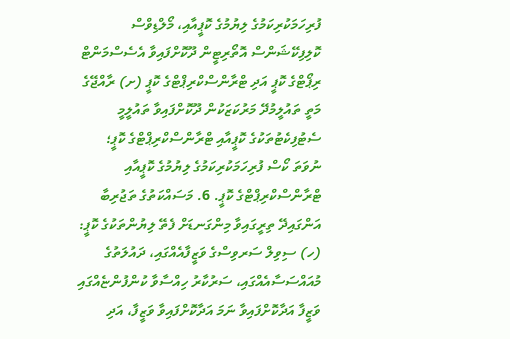ފުރިހަމަކުރިކަމުގެ ލިޔުމުގެ ކޮޕީއާއި، މޯލްޑިވްސް ކޮލިފިކޭޝަންސް އޮތޯރިޓީން ދޫކޮށްފައިވާ އެސެސްމަންޓް ރިޕޯޓްގެ ކޮޕީ އަދި ޓްރާންސްކްރިޕްޓްގެ ކޮޕީ (ށ) ރާއްޖޭގެ މަތީ ތައުލީމުދޭ މަރުކަޒަކުން ދޫކޮށްފައިވާ ތައުލީމީ ސެޓުފިކެޓުތަކުގެ ކޮޕީއާއި ޓްރާންސްކްރިޕްޓްގެ ކޮޕީ؛ ނުވަތަ ކޯސް ފުރިހަމަކުރިކަމުގެ ލިޔުމުގެ ކޮޕީއާއި ޓްރާންސްކްރިޕްޓްގެ ކޮޕީ. 6. މަސައްކަތުގެ ތަޖުރިބާ އަންގައިދޭ ތިރީގައިވާ މިންގަނޑަށް ފެތޭ ލިޔުންތަކުގެ ކޮޕީ: (ހ) ސިވިލް ސަރވިސްގެ ވަޒީފާއެއްގައި، ދައުލަތުގެ މުއައްސަސާއެއްގައި، ސަރުކާރު ހިއްސާވާ ކުންފުންޏެއްގައި ވަޒީފާ އަދާކޮށްފައިވާ ނަމަ އަދާކޮށްފައިވާ ވަޒީފާ، އަދި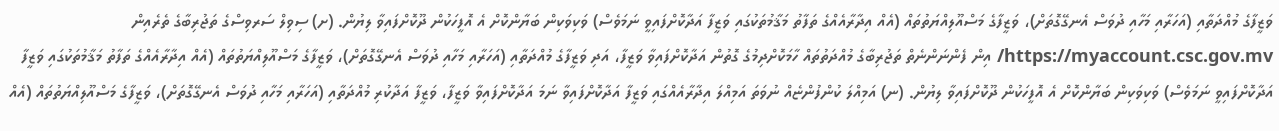ވަޒީފާގެ މުއްދަތާއި (އަހަރާއި މަހާއި ދުވަސް އެނގޭގޮތަށް)، ވަޒީފާގެ މަސްއޫލިއްޔަތުތައް (އެއް އިދާރާއެއްގެ ތަފާތު މަޤާމުތަކުގައި ވަޒީފާ އަދާކޮށްފައިވީ ނަމަވެސް) ވަކިވަކިން ބަޔާންކޮށް އެ އޮފީހަކުން ދޫކޮށްފައިވާ ލިޔުން. (ށ) ސިވިލް ސަރވިސްގެ ތަޖުރިބާގެ ތެރެއިން https://myaccount.csc.gov.mv/ އިން ފެންނަންނެތް ތަޖުރިބާގެ މުއްދަތުތައް ހާމަކޮށްދިމުގެ ގޮތުން އަދާކޮށްފައިވާ ވަޒީފާ، އަދި ވަޒީފާގެ މުއްދަތާއި (އަހަރާއި މަހާއި ދުވަސް އެނގޭގޮތަށް)، ވަޒީފާގެ މަސްއޫލިއްޔަތުތައް (އެއް އިދާރާއެއްގެ ތަފާތު މަޤާމުތަކުގައި ވަޒީފާ އަދާކޮށްފައިވީ ނަމަވެސް) ވަކިވަކިން ބަޔާންކޮށް އެ އޮފީހަކުން ދޫކޮށްފައިވާ ލިޔުން. (ނ) އަމިއްލަ ކުންފުންޏެއް ނުވަތަ އަމިއްލަ އިދާރާއެއްގައި ވަޒީފާ އަދާކޮށްފައިވާ ނަމަ އަދާކޮށްފައިވާ ވަޒީފާ، ވަޒީފާ އަދާކުރި މުއްދަތާއި (އަހަރާއި މަހާއި ދުވަސް އެނގޭގޮތަށް)، ވަޒީފާގެ މަސްއޫލިއްޔަތުތައް (އެއް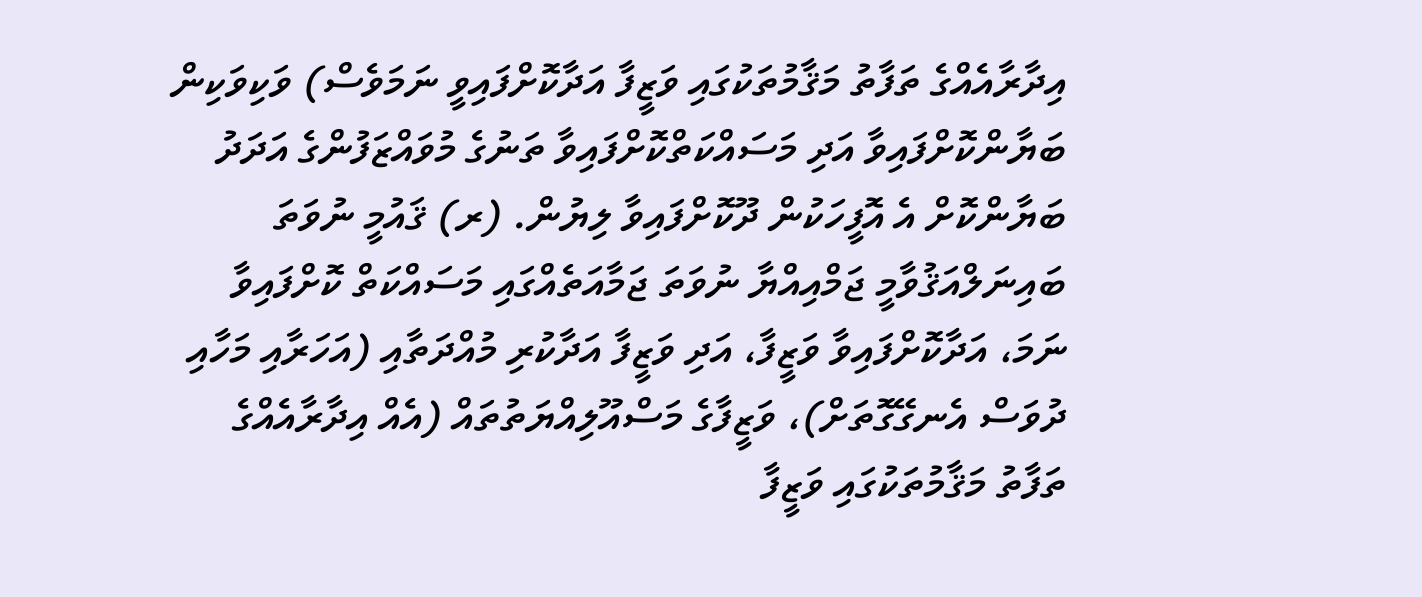އިދާރާއެއްގެ ތަފާތު މަޤާމުތަކުގައި ވަޒީފާ އަދާކޮށްފައިވީ ނަމަވެސް) ވަކިވަކިން ބަޔާންކޮށްފައިވާ އަދި މަސައްކަތްކޮށްފައިވާ ތަނުގެ މުވައްޒަފުންގެ އަދަދު ބަޔާންކޮށް އެ އޮފީހަކުން ދޫކޮށްފައިވާ ލިޔުން. (ރ) ޤައުމީ ނުވަތަ ބައިނަލްއަޤުވާމީ ޖަމްއިއްޔާ ނުވަތަ ޖަމާއަތެއްގައި މަސައްކަތް ކޮށްފައިވާ ނަމަ، އަދާކޮށްފައިވާ ވަޒީފާ، އަދި ވަޒީފާ އަދާކުރި މުއްދަތާއި (އަހަރާއި މަހާއި ދުވަސް އެނގޭގޮތަށް)، ވަޒީފާގެ މަސްއޫލިއްޔަތުތައް (އެއް އިދާރާއެއްގެ ތަފާތު މަޤާމުތަކުގައި ވަޒީފާ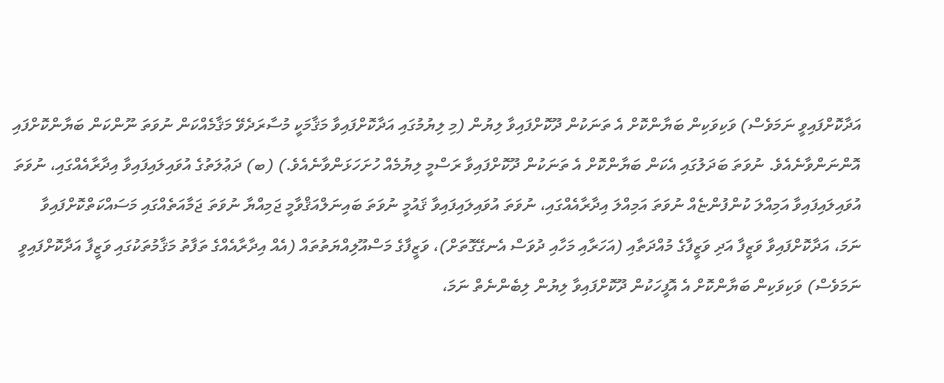އަދާކޮށްފައިވީ ނަމަވެސް) ވަކިވަކިން ބަޔާންކޮށް އެ ތަނަކުން ދޫކޮށްފައިވާ ލިޔުން (މި ލިޔުމުގައި އަދާކޮށްފައިވާ މަޤާމަކީ މުސާރަދެވޭ މަޤާމެއްކަން ނުވަތަ ނޫންކަން ބަޔާންކޮށްފައި އޮންނަންވާނެއެވެ. ނުވަތަ ބަދަލުގައި އެކަން ބަޔާންކޮށް އެ ތަނަކުން ދޫކޮށްފައިވާ ރަސްމީ ލިޔުމެއް ހުށަހަޅަންވާނެއެވެ.) (ބ) ދަޢުލަތުގެ އުވައިލައިފައިވާ އިދާރާއެއްގައި، ނުވަތަ އުވައިލައިފައިވާ އަމިއްލަ ކުންފުންޏެއް ނުވަތަ އަމިއްލަ އިދާރާއެއްގައި، ނުވަތަ އުވައިލައިފައިވާ ޤައުމީ ނުވަތަ ބައިނަލްއަޤްވާމީ ޖަމިއްޔާ ނުވަތަ ޖަމާއަތެއްގައި މަސައްކަތްކޮށްފައިވާ ނަމަ، އަދާކޮށްފައިވާ ވަޒީފާ އަދި ވަޒީފާގެ މުއްދަތާއި (އަހަރާއި މަހާއި ދުވަސް އެނގޭގޮތަށް)، ވަޒީފާގެ މަސްއޫލިއްޔަތުތައް (އެއް އިދާރާއެއްގެ ތަފާތު މަޤާމުތަކުގައި ވަޒީފާ އަދާކޮށްފައިވީ ނަމަވެސް) ވަކިވަކިން ބަޔާންކޮށް އެ އޮފީހަކުން ދޫކޮށްފައިވާ ލިޔުން ލިބެންނެތް ނަމަ،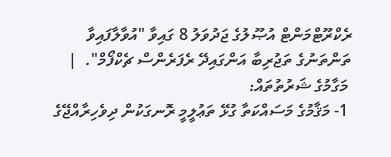ރެކްރޫޓްމަންޓް އުޞޫލުގެ ޖަދުވަލު 8 ގައިވާ "އުވާލާފައިވާ ތަންތަނުގެ ތަޖުރިބާ އަންގައިދޭ ރެފަރެންސް ޗެކްފޯމް".  |
 މަގާމުގެ ޝަރުތުތައް:
 1- މަޤާމުގެ މަސައްކަތާ ގުޅޭ ތަޢުލީމީ ރޮނގަކުން ދިވެހިރާއްޖޭގެ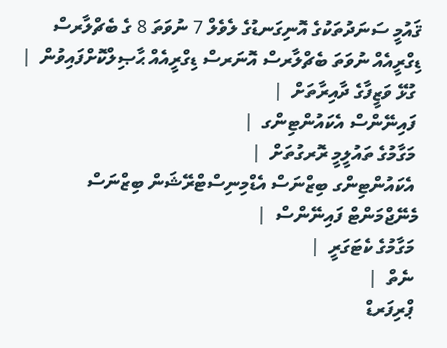ޤައުމީ ސަނަދުތަކުގެ އޮނިގަނޑުގެ ލެވެލް 7 ނުވަތަ 8 ގެ ބެޗްލާރސް ޑިގްރީއެއް ނުވަތަ ބެޗްލާރސް އޮނަރސް ޑިގްރީއެއް ޙާޞިލްކޮށްފައިވުން  |
 ގުޅޭ ވަޒީފާގެ ދާއިރާތަށް  |
 ފައިނޭންސް އެކައުންޓިންގ  |
 މަގާމުގެ ތައުލީމީ ރޮރގުތަށް  |
 އެކައުންޓިންގ ބިޒްނަސް އެޑްމިނިސްޓްރޭޝަން ބިޒްނަސް މެނޭޖްމަންޓް ފައިނޭންސް  |
 މަގާމުގެ ކެޓަގަރީ  |
 ނެތް  |
 ޕްރިފަރޑް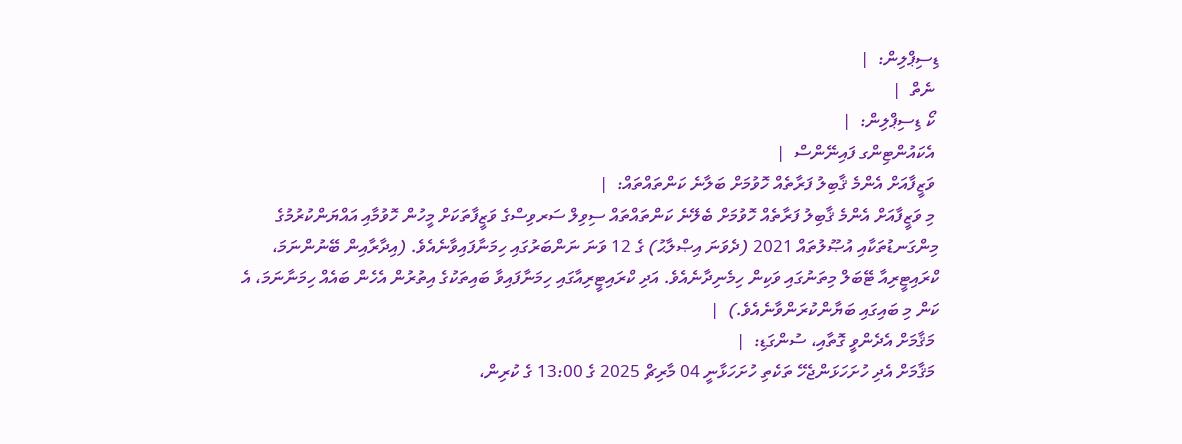ޑިސިޕްލިން:  |
 ނެތް  |
 ކޯ ޑިސިޕްލިން:  |
 އެކައުންޓިންގ ފައިނޭންސް  |
 ވަޒީފާއަށް އެންމެ ޤާބިލު ފަރާތެއް ހޮވުމަށް ބަލާނެ ކަންތައްތައް:  |
 މި ވަޒީފާއަށް އެންމެ ޤާބިލު ފަރާތެއް ހޮވުމަށް ބެލޭނެ ކަންތައްތައް ސިވިލް ސަރވިސްގެ ވަޒީފާތަކަށް މީހުން ހޮވުމާއި އައްޔަންކުރުމުގެ މިންގަނޑުތަކާއި އުޞޫލުތައް 2021 (ދެވަނަ އިޞްލާޙު) ގެ 12 ވަނަ ނަންބަރުގައި ހިމަނާފައިވާނެއެވެ. (އިދާރާއިން ބޭނުންނަމަ، ކްރައިޓީރިއާ ޓޭބަލް މިތަނުގައި ވަކިން ހިމެނިދާނެއެވެ. އަދި ކްރައިޓީރިއާގައި ހިމަނާފައިވާ ބައިތަކުގެ އިތުރުން އެހެން ބައެއް ހިމަނާނަމަ، އެ ކަން މި ބައިގައި ބަޔާންކުރަންވާނެއެވެ.)  |
 މަޤާމަށް އެދެންވީ ގޮތާއި، ސުންގަޑި:  |
 މަޤާމަށް އެދި ހުށަހަޅަންޖެހޭ ތަކެތި ހުށަހަޅާނީ 04 މާރިޗް 2025 ގެ 13:00 ގެ ކުރިން،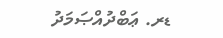ޑރ. ޢަބްދުއްޞަމަދު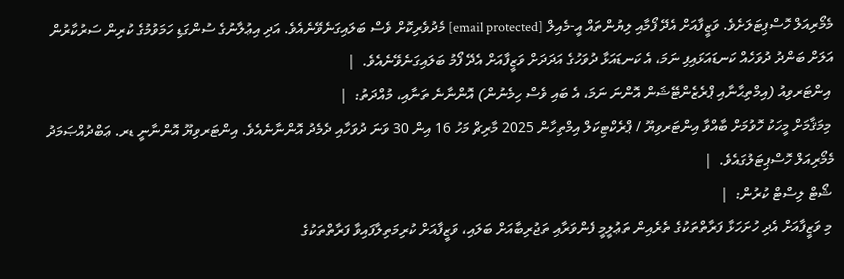މެމޯރިއަލް ހޮސްޕިޓަލަށެވެ. ވަޒީފާއަށް އެދޭ ފޯމާއި ލިޔުންތައް އީ-މެއިލް [email protected] މެދުވެރިކޮށް ވެސް ބަލައިގަނެވޭނެއެވެ. އަދި އިޢުލާނުގެ ސުންގަޑި ހަމަވުމުގެ ކުރިން ސަރުކާރުން އަލަށް ބަންދު ދުވަހެއް ކަނޑައަޅައިފި ނަމަ، އެ ކަނޑައަޅާ ދުވަހުގެ އަދަދަށް ވަޒީފާއަށް އެދޭ ފޯމު ބަލައިގަނެވޭނެއެވެ.  |
 އިންޓަރވިއު (އިމްތިޙާނާއި ޕްރެޒެންޓޭޝަން އޮންނަ ނަމަ، އެ ބައި ވެސް ހިމެނުން) އޮންނާނެ ތަނާއި، މުއްދަތު:  |
 މިމަޤާމަށް މީހަކު ހޮވުމަށް ބާއްވާ އިންޓަރވިޔޫ / ޕްރެކްޓިކަލް އިމްތިހާން 2025 މާރިޗް މަހު 16 އިން 30 ވަނަ ދުވަހާއި ދެމެދު އޮންނާނެއެވެ. އިންޓަރވިޔޫ އޮންނާނީ ޑރ. ޢަބްދުއްޞަމަދު މެމޯރިއަލް ހޮސްޕިޓަލުގައެވެ.  |
 ޝޯޓް ލިސްޓް ކުރުން:  |
 މި ވަޒީފާއަށް އެދި ހުށަހަޅާ ފަރާތްތަކުގެ ތެރެއިން ތަޢުލީމީ ފެންވަރާއި ތަޖުރިބާއަށް ބަލައި، ވަޒީފާއަށް ކުރިމަތިލާފައިވާ ފަރާތްތަކުގެ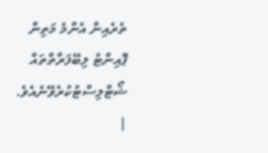ތެރެއިން އެންމެ މަތިން ޕޮއިންޓު ލިބޭފަރާތްތައް ޝޯޓްލިސްޓުކުރެވޭނެއެވެ.  |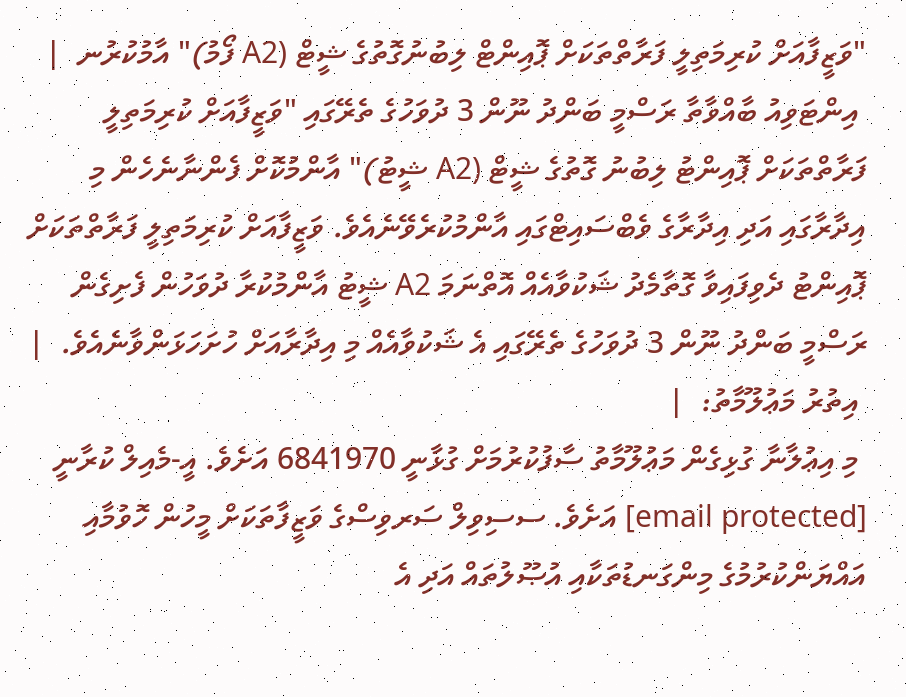"ވަޒީފާއަށް ކުރިމަތިލީ ފަރާތްތަކަށް ޕޮއިންޓް ލިބުނުގޮތުގެ ޝީޓް (A2 ފޯމު)" އާމުކުރުނ  |
 އިންޓަވިއު ބާއްވާތާ ރަސްމީ ބަންދު ނޫން 3 ދުވަހުގެ ތެރޭގައި "ވަޒީފާއަށް ކުރިމަތިލީ ފަރާތްތަކަށް ޕޮއިންޓު ލިބުނު ގޮތުގެ ޝީޓް (A2 ޝީޓު)" އާންމުކޮށް ފެންނާނެހެން މި އިދާރާގައި އަދި އިދާރާގެ ވެބްސައިޓްގައި އާންމުކުރެވޭނެއެވެ. ވަޒީފާއަށް ކުރިމަތިލީ ފަރާތްތަކަށް ޕޮއިންޓު ދެވިފައިވާ ގޮތާމެދު ޝަކުވާއެއް އޮތްނަމަ A2 ޝީޓު އާންމުކުރާ ދުވަހުން ފެށިގެން ރަސްމީ ބަންދު ނޫން 3 ދުވަހުގެ ތެރޭގައި އެ ޝަކުވާއެއް މި އިދާރާއަށް ހުށަހަޅަންވާނެއެވެ.  |
 އިތުރު މަޢުލޫމާތު:  |
 މި އިޢުލާނާ ގުޅިގެން މަޢުލޫމާތު ސާފުކުރުމަށް ގުޅާނީ 6841970 އަށެވެ. އީ-މެއިލް ކުރާނީ [email protected] އަށެވެ. ސސިވިލް ސަރވިސްގެ ވަޒީފާތަކަށް މީހުން ހޮވުމާއި އައްޔަންކުރުމުގެ މިންގަނޑުތަކާއި އުޞޫލުތައް އަދި އެ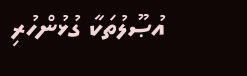އުޞޫލުތަކާ ގުޅުންހުރި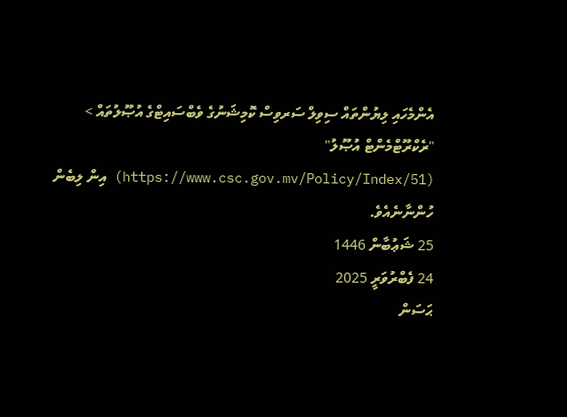އެންމެހައި ލިޔުންތައް ސިވިލް ސަރވިސް ކޮމިޝަނުގެ ވެބްސައިޓްގެ އުޞޫލުތައް > "ރެކްރޫޓްމެންޓް އުޞޫލު" (https://www.csc.gov.mv/Policy/Index/51) އިން ލިބެން ހުންނާނެއެވެ.
25 ޝަޢުބާން 1446
24 ފެބްރުވަރީ 2025
ޙަސަން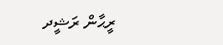ރީޙާން ރަޝީދ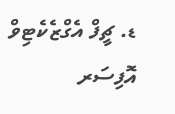ޑ. ޗީފް އެގްޒެކެޓިވް އޮފިސަރ